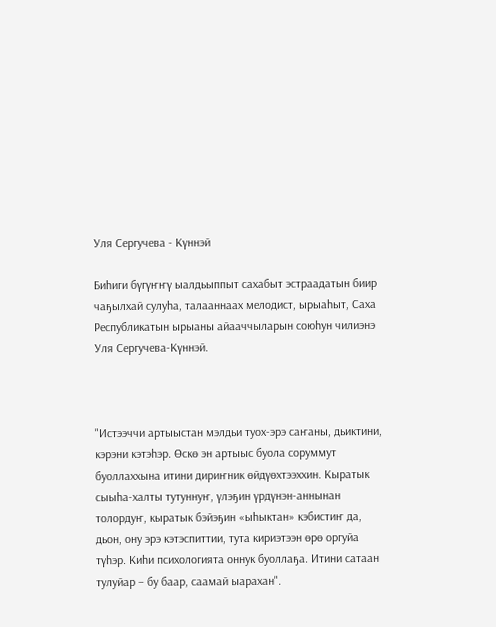Уля Сергучева - Күннэй

Биһиги бүгүҥҥү ыалдьыппыт сахабыт эстраадатын биир чаҕылхай сулуһа, талааннаах мелодист, ырыаһыт, Саха Республикатын ырыаны айааччыларын союһун чилиэнэ Уля Сергучева-Күннэй.



"Истээччи артыыстан мэлдьи туох-эрэ саҥаны, дьиктини, кэрэни кэтэhэр. Өскө эн артыыс буола соруммут буоллаххына итини дириҥник өйдүөхтээххин. Кыратык сыыhа-халты тутуннуҥ, үлэҕин үрдүнэн-аннынан толордуҥ, кыратык бэйэҕин «ыhыктан» кэбистиҥ да, дьон, ону эрэ кэтэспиттии, тута кириэтээн өрө оргуйа түhэр. Киhи психологията оннук буоллаҕа. Итини сатаан тулуйар – бу баар, саамай ыарахан".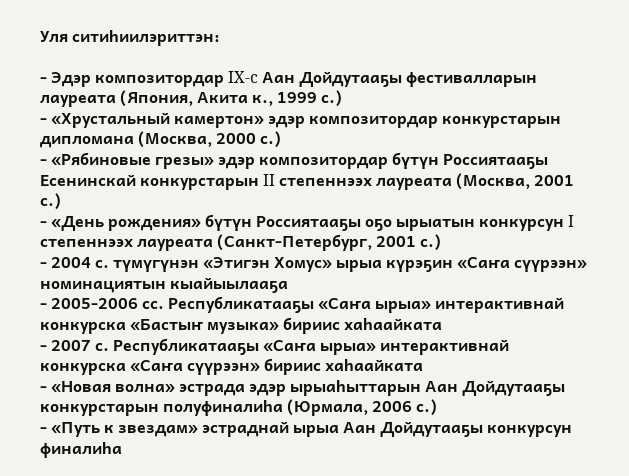Уля ситиһиилэриттэн:

- Эдэр композитордар IX-c Аан Дойдутааҕы фестивалларын лауреата (Япония, Акита к., 1999 с.)
- «Хрустальный камертон» эдэр композитордар конкурстарын дипломана (Москва, 2000 с.)
- «Рябиновые грезы» эдэр композитордар бүтүн Россиятааҕы Есенинскай конкурстарын II степеннээх лауреата (Москва, 2001 с.)
- «День рождения» бүтүн Россиятааҕы оҕо ырыатын конкурсун I степеннээх лауреата (Санкт-Петербург, 2001 с.)
- 2004 с. түмүгүнэн «Этигэн Хомус» ырыа күрэҕин «Саҥа сүүрээн» номинациятын кыайыылааҕа
- 2005-2006 сс. Республикатааҕы «Саҥа ырыа» интерактивнай конкурска «Бастыҥ музыка» бириис хаһаайката
- 2007 с. Республикатааҕы «Саҥа ырыа» интерактивнай конкурска «Саҥа сүүрээн» бириис хаһаайката
- «Новая волна» эстрада эдэр ырыаһыттарын Аан Дойдутааҕы конкурстарын полуфиналиһа (Юрмала, 2006 с.)
- «Путь к звездам» эстраднай ырыа Аан Дойдутааҕы конкурсун финалиһа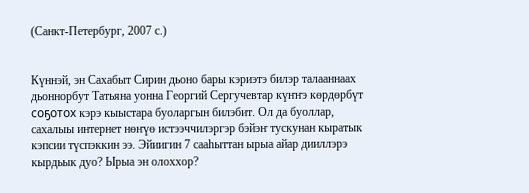(Санкт-Петербург, 2007 с.)


Күннэй, эн Сахабыт Сирин дьоно бары кэриэтэ билэр талааннаах дьоннорбут Татьяна уонна Георгий Сергучевтар күҥҥэ көрдөрбүт соҕотох кэрэ кыыстара буоларгын билэбит. Ол да буоллар, сахалыы интернет нөҥүө истээччилэргэр бэйэҥ тускунан кыратык кэпсии түспэккин ээ. Эйиигин 7 сааһыттан ырыа айар дииллэрэ кырдьык дуо? Ырыа эн олоххор?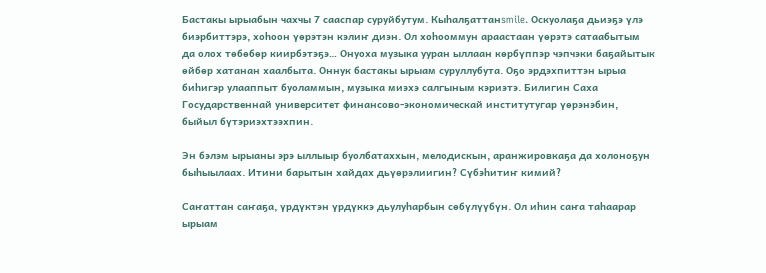Бастакы ырыабын чахчы 7 сааспар суруйбутум. Кыhалҕаттанsmile. Оскуолаҕа дьиэҕэ үлэ биэрбиттэрэ, хоhоон үөрэтэн кэлиҥ диэн. Ол хоhооммун араастаан үөрэтэ сатаабытым да олох төбөбөр киирбэтэҕэ… Онуоха музыка ууран ыллаан көрбүппэр чэпчэки баҕайытык өйбөр хатанан хаалбыта. Оннук бастакы ырыам суруллубута. Оҕо эрдэхпиттэн ырыа биhигэр улааппыт буоламмын, музыка миэхэ салгыным кэриэтэ. Билигин Саха Государственнай университет финансово-экономическай институтугар үөрэнэбин, быйыл бүтэриэхтээхпин.

Эн бэлэм ырыаны эрэ ыллыыр буолбатаххын, мелодискын, аранжировкаҕа да холоноҕун быһыылаах. Итини барытын хайдах дьүөрэлиигин? Сүбэһитиҥ кимий?

Саҥаттан саҥаҕа, үрдүктэн үрдүккэ дьулуhарбын сөбүлүүбүн. Ол иhин саҥа таhаарар ырыам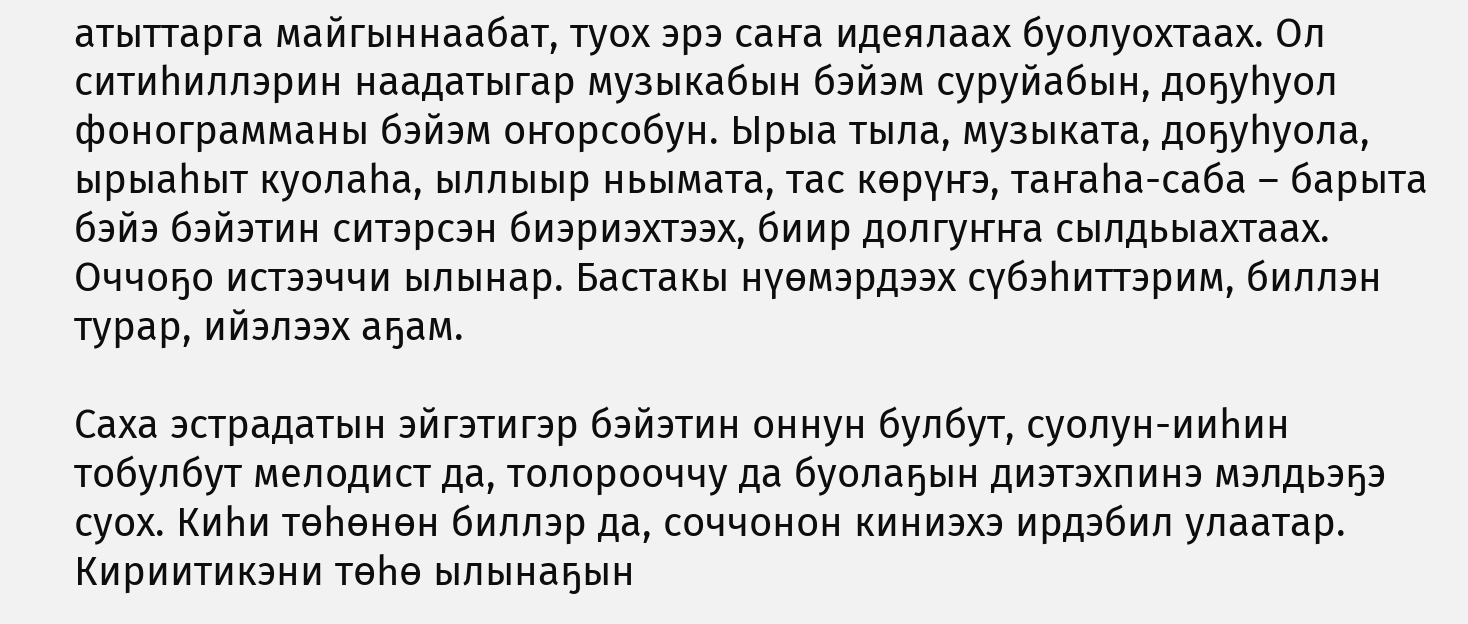атыттарга майгыннаабат, туох эрэ саҥа идеялаах буолуохтаах. Ол ситиhиллэрин наадатыгар музыкабын бэйэм суруйабын, доҕуhуол фонограмманы бэйэм оҥорсобун. Ырыа тыла, музыката, доҕуhуола, ырыаhыт куолаhа, ыллыыр ньымата, тас көрүҥэ, таҥаhа-саба – барыта бэйэ бэйэтин ситэрсэн биэриэхтээх, биир долгуҥҥа сылдьыахтаах. Оччоҕо истээччи ылынар. Бастакы нүөмэрдээх сүбэhиттэрим, биллэн турар, ийэлээх аҕам.

Саха эстрадатын эйгэтигэр бэйэтин оннун булбут, суолун-ииһин тобулбут мелодист да, толорооччу да буолаҕын диэтэхпинэ мэлдьэҕэ суох. Киһи төһөнөн биллэр да, соччонон киниэхэ ирдэбил улаатар. Кириитикэни төһө ылынаҕын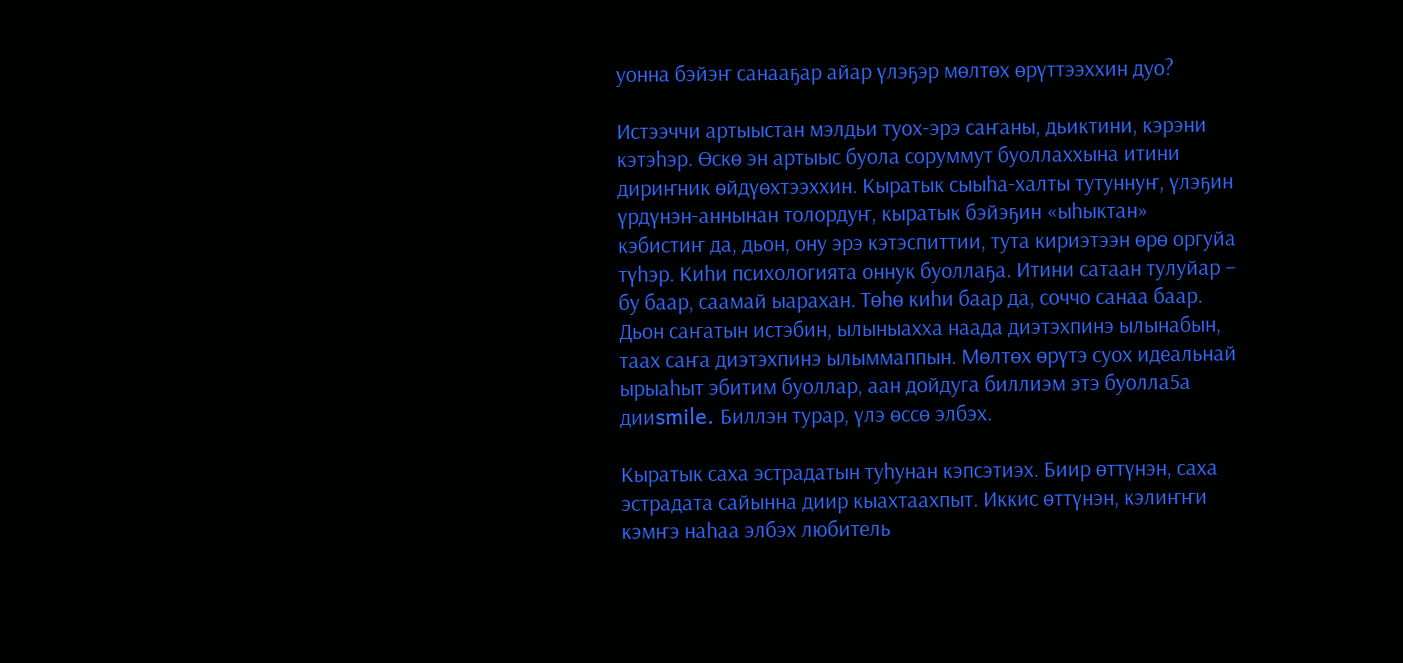уонна бэйэҥ санааҕар айар үлэҕэр мөлтөх өрүттээххин дуо?

Истээччи артыыстан мэлдьи туох-эрэ саҥаны, дьиктини, кэрэни кэтэhэр. Өскө эн артыыс буола соруммут буоллаххына итини дириҥник өйдүөхтээххин. Кыратык сыыhа-халты тутуннуҥ, үлэҕин үрдүнэн-аннынан толордуҥ, кыратык бэйэҕин «ыhыктан» кэбистиҥ да, дьон, ону эрэ кэтэспиттии, тута кириэтээн өрө оргуйа түhэр. Киhи психологията оннук буоллаҕа. Итини сатаан тулуйар – бу баар, саамай ыарахан. Төhө киhи баар да, соччо санаа баар. Дьон саҥатын истэбин, ылыныахха наада диэтэхпинэ ылынабын, таах саҥа диэтэхпинэ ылыммаппын. Мөлтөх өрүтэ суох идеальнай ырыаhыт эбитим буоллар, аан дойдуга биллиэм этэ буолла5а дииsmile. Биллэн турар, үлэ өссө элбэх.

Кыратык саха эстрадатын туһунан кэпсэтиэх. Биир өттүнэн, саха эстрадата сайынна диир кыахтаахпыт. Иккис өттүнэн, кэлиҥҥи кэмҥэ наһаа элбэх любитель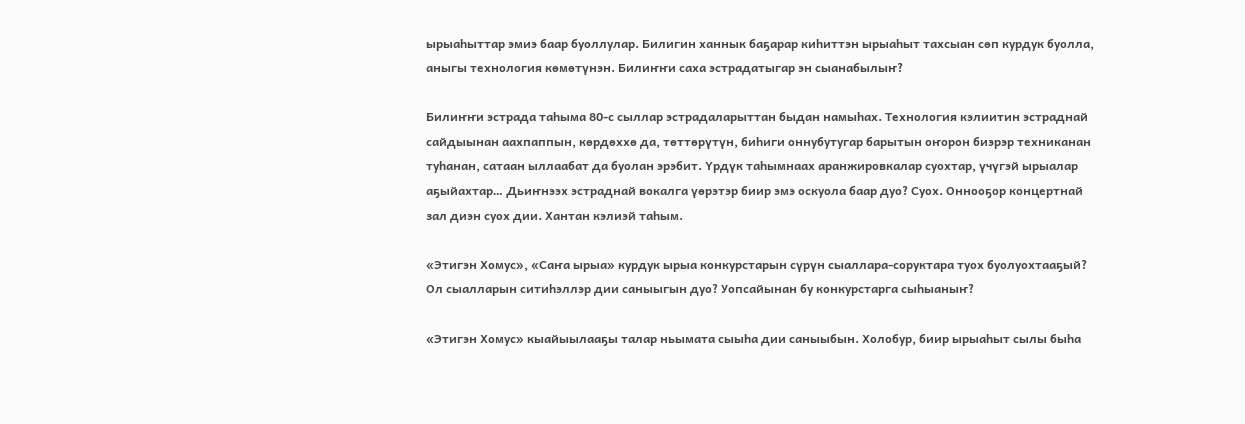ырыаһыттар эмиэ баар буоллулар. Билигин ханнык баҕарар киһиттэн ырыаһыт тахсыан сөп курдук буолла, аныгы технология көмөтүнэн. Билиҥҥи саха эстрадатыгар эн сыанабылыҥ?

Билиҥҥи эстрада таhыма 80-с сыллар эстрадаларыттан быдан намыhах. Технология кэлиитин эстраднай сайдыынан аахпаппын, көрдөххө да, төттөрүтүн, биhиги оннубутугар барытын оҥорон биэрэр техниканан туhанан, сатаан ыллаабат да буолан эрэбит. Үрдүк таhымнаах аранжировкалар суохтар, үчүгэй ырыалар аҕыйахтар… Дьиҥнээх эстраднай вокалга үөрэтэр биир эмэ оскуола баар дуо? Суох. Оннооҕор концертнай зал диэн суох дии. Хантан кэлиэй таhым.

«Этигэн Хомус», «Саҥа ырыа» курдук ырыа конкурстарын сүрүн сыаллара-соруктара туох буолуохтааҕый? Ол сыалларын ситиһэллэр дии саныыгын дуо? Уопсайынан бу конкурстарга сыһыаныҥ?

«Этигэн Хомус» кыайыылааҕы талар ньымата сыыhа дии саныыбын. Холобур, биир ырыаhыт сылы быhа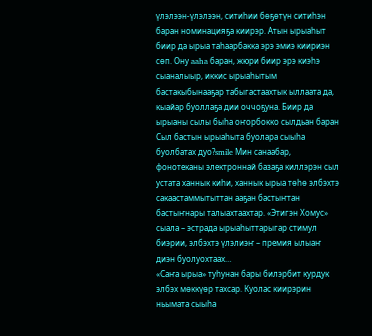үлэлээн-үлэлээн, ситиhии бөҕөтүн ситиhэн баран номинацияҕа киирэр. Атын ырыаhыт биир да ырыа таhаарбакка эрэ эмиэ киириэн сөп. Ону aaha баран, жюри биир эрэ киэhэ сыаналыыр, иккис ырыаhытым бастакыбынааҕар табыгастаахтык ыллаата да, кыайар буоллаҕа дии оччоҕуна. Биир да ырыаны сылы быhа оҥорбокко сылдьан баран Сыл бастын ырыаhыта буолара сыыhа буолбатах дуо?smile Мин санаабар, фонотеканы электроннай базаҕа киллэрэн сыл устата ханнык киhи, ханнык ырыа төhө элбэхтэ сакаастаммытыттан ааҕан бастыҥтан бастыҥнары талыахтаахтар. «Этигэн Хомус» сыала – эстрада ырыаhыттарыгар стимул биэрии, элбэхтэ үлэлиэҥ – премия ылыаҥ диэн буолуохтаах…
«Саҥа ырыа» туhунан бары билэрбит курдук элбэх мөккүөр тахсар. Куолас киирэрин ньымата сыыhа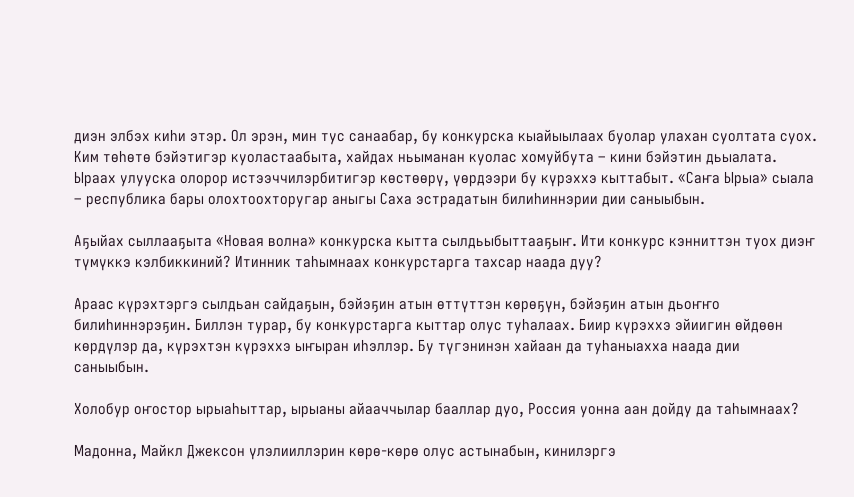диэн элбэх киhи этэр. Ол эрэн, мин тус санаабар, бу конкурска кыайыылаах буолар улахан суолтата суох. Ким төhөтө бэйэтигэр куоластаабыта, хайдах ньыманан куолас хомуйбута – кини бэйэтин дьыалата. Ыраах улууска олорор истээччилэрбитигэр көстөөрү, үөрдээри бу күрэххэ кыттабыт. «Саҥа Ырыа» сыала – республика бары олохтоохторугар аныгы Саха эстрадатын билиhиннэрии дии саныыбын.

Аҕыйах сыллааҕыта «Новая волна» конкурска кытта сылдьыбыттааҕыҥ. Ити конкурс кэнниттэн туох диэҥ түмүккэ кэлбиккиний? Итинник таһымнаах конкурстарга тахсар наада дуу?

Араас күрэхтэргэ сылдьан сайдаҕын, бэйэҕин атын өттүттэн көрөҕүн, бэйэҕин атын дьоҥҥо билиhиннэрэҕин. Биллэн турар, бу конкурстарга кыттар олус туhалаах. Биир күрэххэ эйиигин өйдөөн көрдүлэр да, күрэхтэн күрэххэ ыҥыран иhэллэр. Бу түгэнинэн хайаан да туhаныахха наада дии саныыбын.

Холобур оҥостор ырыаһыттар, ырыаны айааччылар бааллар дуо, Россия уонна аан дойду да таһымнаах?

Мадонна, Майкл Джексон үлэлииллэрин көрө-көрө олус астынабын, кинилэргэ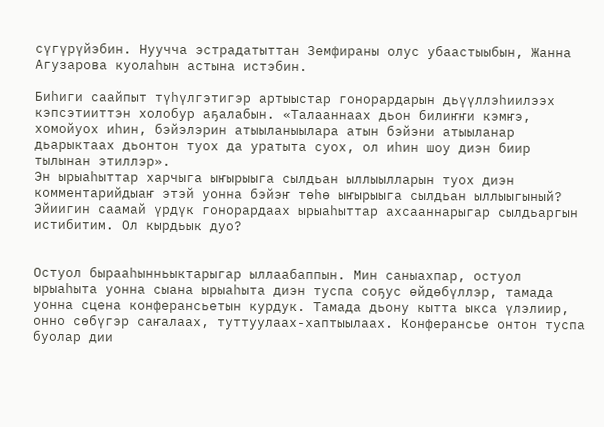сүгүрүйэбин. Нуучча эстрадатыттан Земфираны олус убаастыыбын, Жанна Агузарова куолаhын астына истэбин.

Биһиги саайпыт түһүлгэтигэр артыыстар гонорардарын дьүүллэһиилээх кэпсэтииттэн холобур аҕалабын. «Талааннаах дьон билиҥҥи кэмҥэ, хомойуох иһин, бэйэлэрин атыыланыылара атын бэйэни атыыланар дьарыктаах дьонтон туох да уратыта суох, ол иһин шоу диэн биир тылынан этиллэр».
Эн ырыаһыттар харчыга ыҥырыыга сылдьан ыллыылларын туох диэн комментарийдыаҥ этэй уонна бэйэҥ төһө ыҥырыыга сылдьан ыллыыгыный? Эйиигин саамай үрдүк гонорардаах ырыаһыттар ахсааннарыгар сылдьаргын истибитим. Ол кырдьык дуо?


Остуол бырааhынньыктарыгар ыллаабаппын. Мин саныахпар, остуол ырыаhыта уонна сыана ырыаhыта диэн туспа соҕус өйдөбүллэр, тамада уонна сцена конферансьетын курдук. Тамада дьону кытта ыкса үлэлиир, онно сөбүгэр саҥалаах, туттуулаах-хаптыылаах. Конферансье онтон туспа буолар дии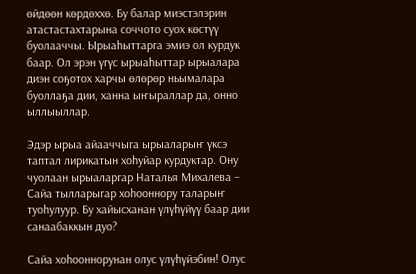өйдөөн көрдөххө. Бу балар миэстэлэрин атастастахтарына соччото суох көстүү буолааччы. Ырыаhыттарга эмиэ ол курдук баар. Ол эрэн үгүс ырыаhыттар ырыалара диэн соҕотох харчы өлөрөр ньымалара буоллаҕа дии, ханна ыҥыраллар да, онно ыллыыллар.

Эдэр ырыа айааччыга ырыаларыҥ үксэ таптал лирикатын хоһуйар курдуктар. Ону чуолаан ырыаларгар Наталья Михалева – Сайа тылларыгар хоһооннору таларыҥ туоһулуур. Бу хайысханан үлүһүйүү баар дии санаабаккын дуо?

Сайа хоhооннорунан олус үлүhүйэбин! Олус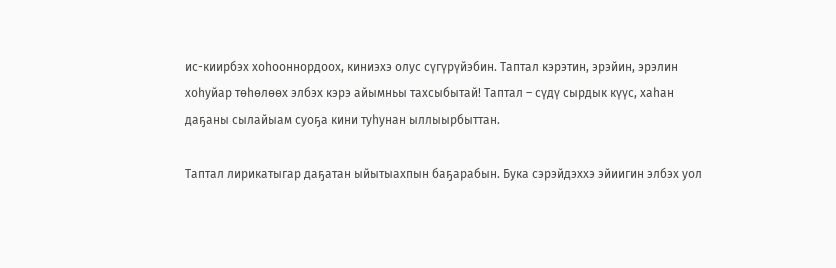ис-киирбэх хоhооннордоох, киниэхэ олус сүгүрүйэбин. Таптал кэрэтин, эрэйин, эрэлин хоhуйар төhөлөөх элбэх кэрэ айымньы тахсыбытай! Таптал – сүдү сырдык күүс, хаhан даҕаны сылайыам суоҕа кини туhунан ыллыырбыттан.

Таптал лирикатыгар даҕатан ыйытыахпын баҕарабын. Бука сэрэйдэххэ эйиигин элбэх уол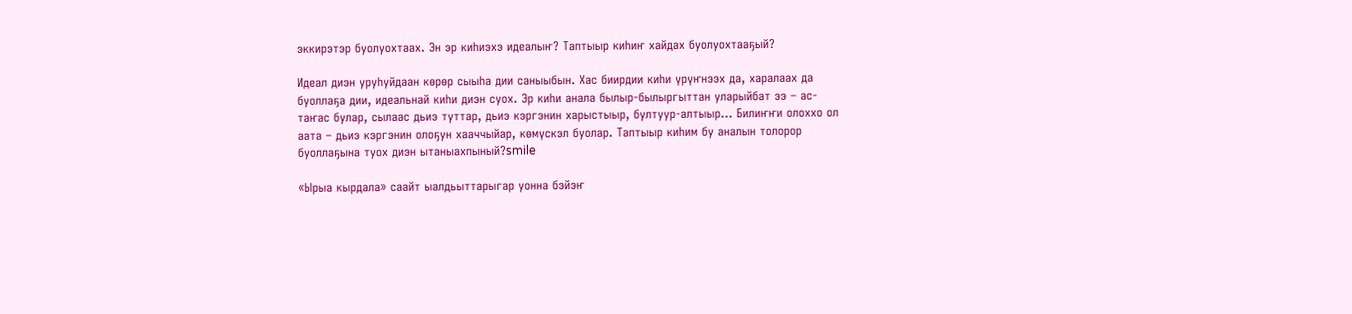эккирэтэр буолуохтаах. Эн эр киһиэхэ идеалыҥ? Таптыыр киһиҥ хайдах буолуохтааҕый?

Идеал диэн уруhуйдаан көрөр сыыhа дии саныыбын. Хас биирдии киhи үрүҥнээх да, харалаах да буоллаҕа дии, идеальнай киhи диэн суох. Эр киhи анала былыр-былыргыттан уларыйбат ээ – ас-таҥас булар, сылаас дьиэ туттар, дьиэ кэргэнин харыстыыр, бултуур-алтыыр… Билиҥҥи олоххо ол аата – дьиэ кэргэнин олоҕун хааччыйар, көмүскэл буолар. Таптыыр киhим бу аналын толорор буоллаҕына туох диэн ытаныахпыный?smile

«Ырыа кырдала» саайт ыалдьыттарыгар уонна бэйэҥ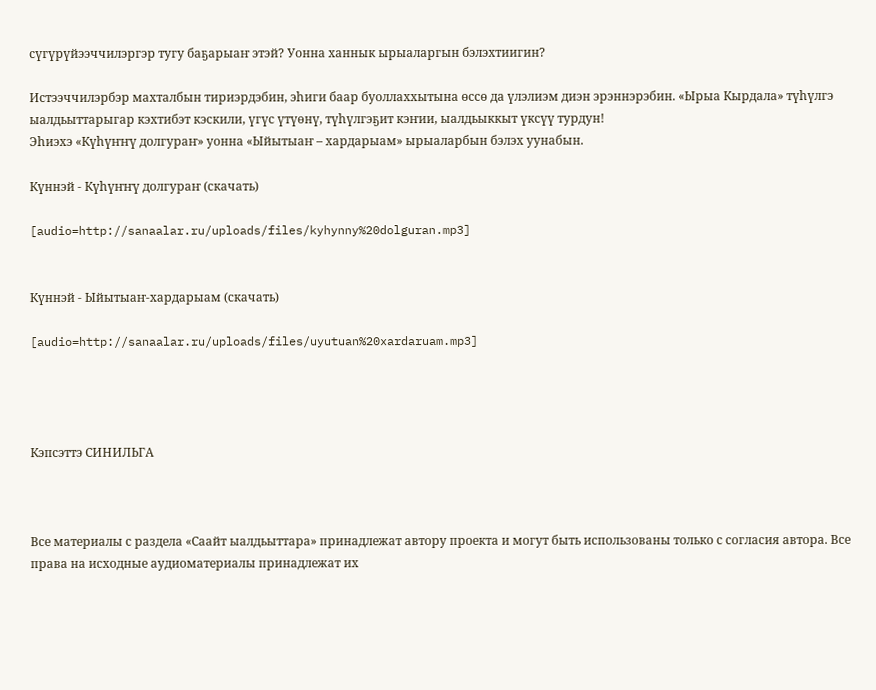сүгүрүйээччилэргэр тугу баҕарыаҥ этэй? Уонна ханнык ырыаларгын бэлэхтиигин?

Истээччилэрбэр махталбын тириэрдэбин, эhиги баар буоллаххытына өссө да үлэлиэм диэн эрэннэрэбин. «Ырыа Кырдала» түhүлгэ ыалдьыттарыгар кэхтибэт кэскили, үгүс үтүөнү, түһүлгэҕит кэҥии, ыалдьыккыт үксүү турдун!
Эһиэхэ «Күһүҥҥү долгураҥ» уонна «Ыйытыаҥ – хардарыам» ырыаларбын бэлэх уунабын.

Күннэй - Күһүҥҥү долгураҥ (скачать)

[audio=http://sanaalar.ru/uploads/files/kyhynny%20dolguran.mp3]


Күннэй - Ыйытыаҥ-хардарыам (скачать)

[audio=http://sanaalar.ru/uploads/files/uyutuan%20xardaruam.mp3]




Кэпсэттэ СИНИЛЬГА



Все материалы с раздела «Саайт ыалдьыттара» принадлежат автору проекта и могут быть использованы только с согласия автора. Все права на исходные аудиоматериалы принадлежат их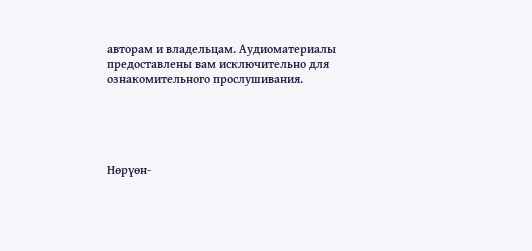авторам и владельцам. Аудиоматериалы предоставлены вам исключительно для ознакомительного прослушивания.





Нөрүөн-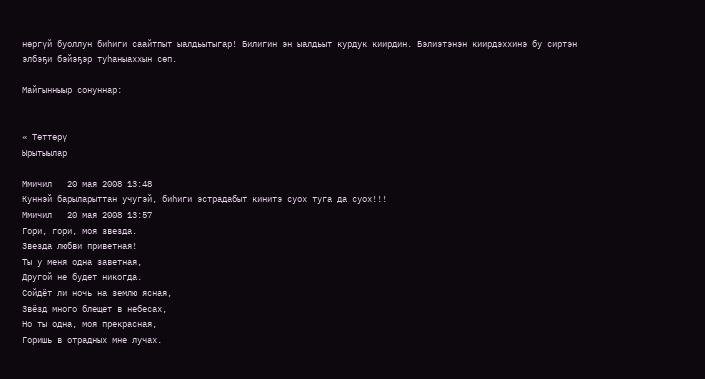нөргүй буоллун биһиги саайтпыт ыалдьытыгар! Билигин эн ыалдьыт курдук киирдин. Бэлиэтэнэн киирдэххинэ бу сиртэн элбэҕи бэйэҕэр туһаныаххын сөп.

Майгынныыр сонуннар:


« Төттөрү
Ырытыылар

Ммичил   20 мая 2008 13:48
Куннэй барыларыттан учугэй, биhиги эстрадабыт кинитэ суох туга да суох!!!
Ммичил   20 мая 2008 13:57
Гори, гори, моя звезда.
Звезда любви приветная!
Ты у меня одна заветная,
Другой не будет никогда.
Сойдёт ли ночь на землю ясная,
Звёзд много блещет в небесах,
Но ты одна, моя прекрасная,
Горишь в отрадных мне лучах.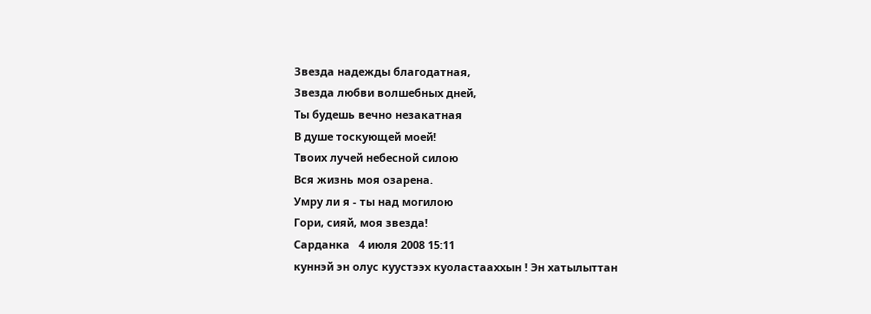Звезда надежды благодатная,
Звезда любви волшебных дней,
Ты будешь вечно незакатная
В душе тоскующей моей!
Твоих лучей небесной силою
Вся жизнь моя озарена.
Умру ли я - ты над могилою
Гори, сияй, моя звезда!
Сарданка   4 июля 2008 15:11
куннэй эн олус куустээх куоластааххын ! Эн хатылыттан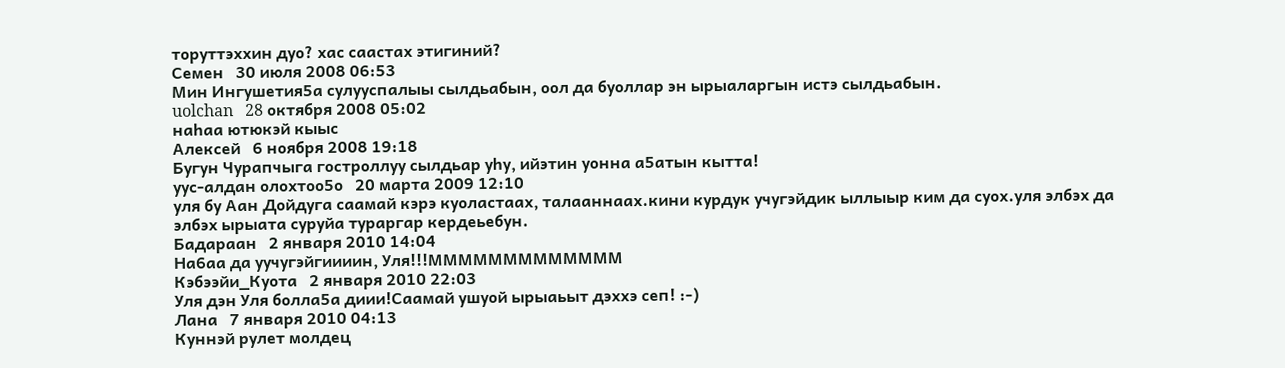торуттэххин дуо? хас саастах этигиний?
Семен   30 июля 2008 06:53
Мин Ингушетия5а сулууспалыы сылдьабын, оол да буоллар эн ырыаларгын истэ сылдьабын.
uolchan   28 октября 2008 05:02
наhаа ютюкэй кыыс
Алексей   6 ноября 2008 19:18
Бугун Чурапчыга гостроллуу сылдьар уhу, ийэтин уонна а5атын кытта!
уус-алдан олохтоо5о   20 марта 2009 12:10
уля бу Аан Дойдуга саамай кэрэ куоластаах, талааннаах.кини курдук учугэйдик ыллыыр ким да суох.уля элбэх да элбэх ырыата суруйа тураргар кердеьебун.
Бадараан   2 января 2010 14:04
На6аа да уучугэйгиииин, Уля!!!МММММММММММММ
Кэбээйи_Куота   2 января 2010 22:03
Уля дэн Уля болла5а диии!Саамай ушуой ырыаьыт дэххэ сеп! :-)
Лана   7 января 2010 04:13
Куннэй рулет молдец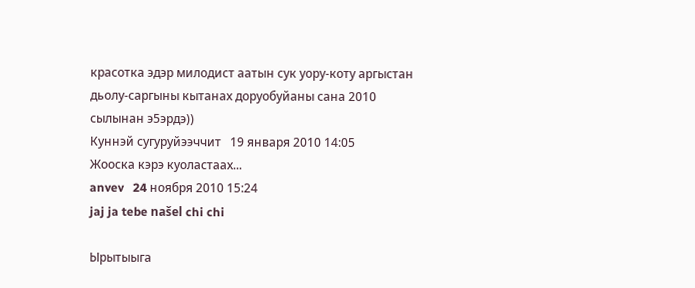красотка эдэр милодист аатын сук уору-коту аргыстан дьолу-саргыны кытанах доруобуйаны сана 2010 сылынан э5эрдэ))
Куннэй сугуруйээччит   19 января 2010 14:05
Жооска кэрэ куоластаах...
anvev   24 ноября 2010 15:24
jaj ja tebe našel chi chi

Ырытыыга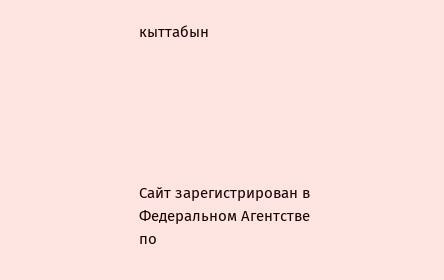кыттабын






Сайт зарегистрирован в Федеральном Агентстве
по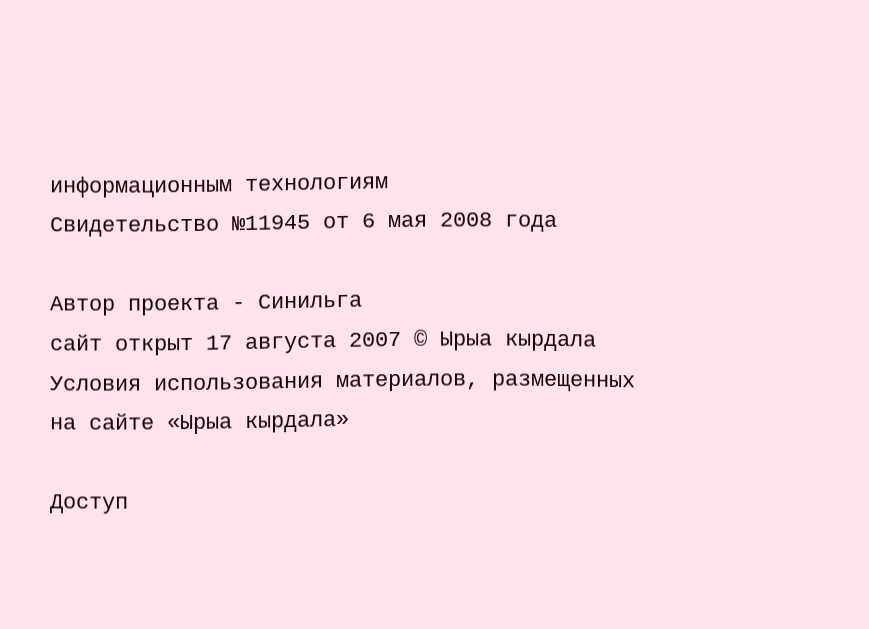информационным технологиям
Свидетельство №11945 от 6 мая 2008 года

Автор проекта - Синильга
сайт открыт 17 августа 2007 © Ырыа кырдала
Условия использования материалов, размещенных
на сайте «Ырыа кырдала»

Доступ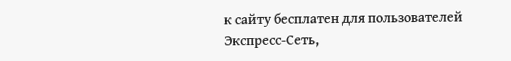к сайту бесплатен для пользователей
Экспресс-Сеть,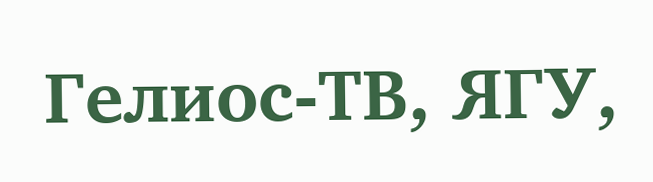Гелиос-ТВ, ЯГУ,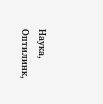Наука, Оптилинк,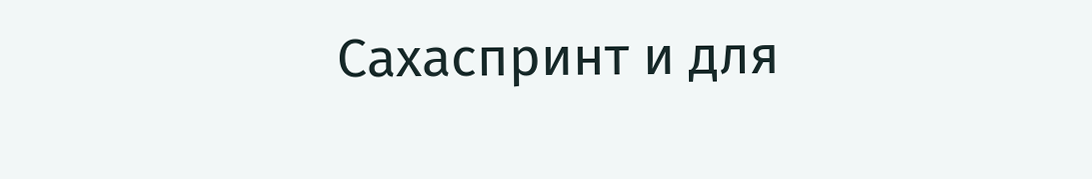Сахаспринт и для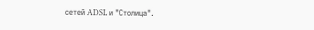сетей ADSL и "Столица".